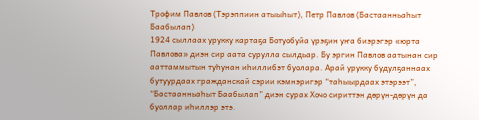Трофим Павлов (Тэрэппиин атыыһыт), Петр Павлов (Бастаанньаһыт Баабылап)
1924 сыллаах урукку картаҕа Ботуобуйа үрэҕин уҥа биэрэгэр «юрта Павлова» диэн сир аата сурулла сылдьар. Бу эргин Павлов аатынан сир ааттаммытын туһунан иһиллибэт буолара. Арай урукку будулҕаннаах бутуурдаах гражданскай сэрии кэмнэригэр “таһыырдаах этэрээт”, “Бастаанньаһыт Баабылап” диэн сурах Хочо сириттэн дөрүн-дөрүн да буоллар иһиллэр этэ.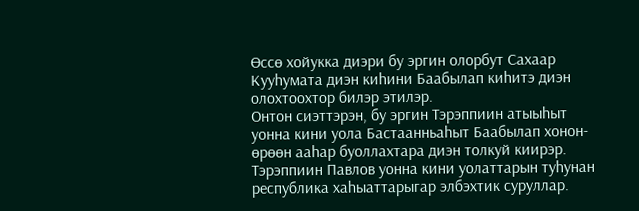Өссө хойукка диэри бу эргин олорбут Сахаар Кууһумата диэн киһини Баабылап киһитэ диэн олохтоохтор билэр этилэр.
Онтон сиэттэрэн, бу эргин Тэрэппиин атыыһыт уонна кини уола Бастаанньаһыт Баабылап хонон-өрөөн ааһар буоллахтара диэн толкуй киирэр.
Тэрэппиин Павлов уонна кини уолаттарын туһунан республика хаһыаттарыгар элбэхтик суруллар.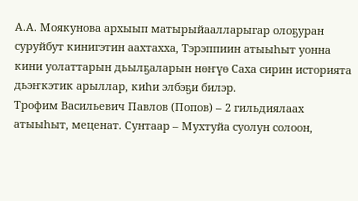А.А. Моякунова архыып матырыйаалларыгар олоҕуран суруйбут кинигэтин аахтахха, Тэрэппиин атыыһыт уонна кини уолаттарын дьылҕаларын нөҥүө Саха сирин историята дьэҥкэтик арыллар, киһи элбэҕи билэр.
Трофим Васильевич Павлов (Попов) – 2 гильдиялаах атыыһыт, меценат. Сунтаар – Мухтуйа суолун солоон,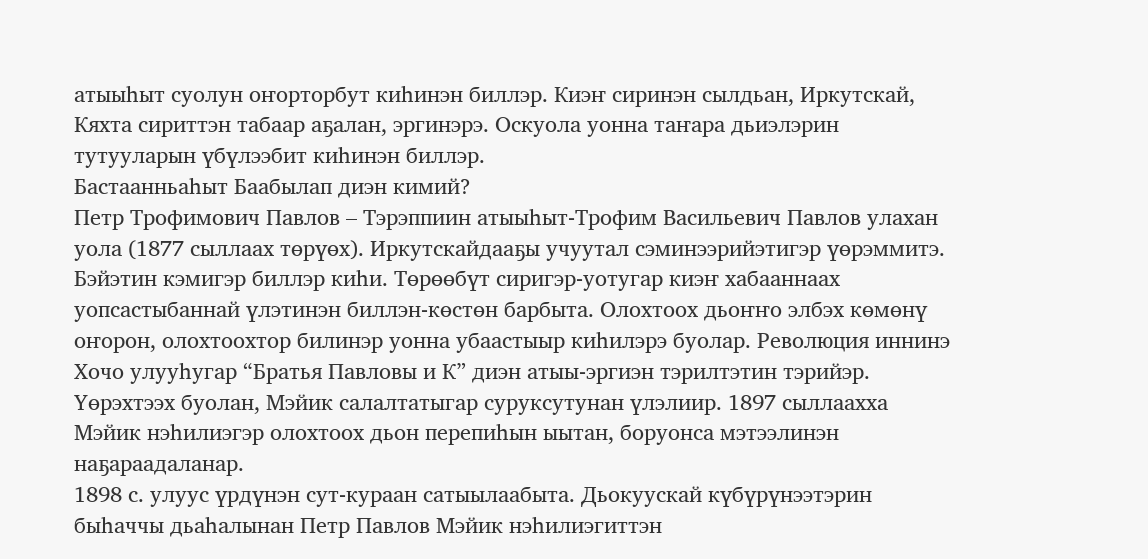атыыһыт суолун оҥорторбут киһинэн биллэр. Киэҥ сиринэн сылдьан, Иркутскай, Кяхта сириттэн табаар аҕалан, эргинэрэ. Оскуола уонна таҥара дьиэлэрин тутууларын үбүлээбит киһинэн биллэр.
Бастаанньаһыт Баабылап диэн кимий?
Петр Трофимович Павлов – Тэрэппиин атыыһыт-Трофим Васильевич Павлов улахан уола (1877 сыллаах төрүөх). Иркутскайдааҕы учуутал сэминээрийэтигэр үөрэммитэ. Бэйэтин кэмигэр биллэр киһи. Төрөөбүт сиригэр-уотугар киэҥ хабааннаах уопсастыбаннай үлэтинэн биллэн-көстөн барбыта. Олохтоох дьоҥҥо элбэх көмөнү оҥорон, олохтоохтор билинэр уонна убаастыыр киһилэрэ буолар. Революция иннинэ Хочо улууһугар “Братья Павловы и К” диэн атыы-эргиэн тэрилтэтин тэрийэр. Үөрэхтээх буолан, Мэйик салалтатыгар суруксутунан үлэлиир. 1897 сыллаахха Мэйик нэһилиэгэр олохтоох дьон перепиһын ыытан, боруонса мэтээлинэн наҕараадаланар.
1898 с. улуус үрдүнэн сут-кураан сатыылаабыта. Дьокуускай күбүрүнээтэрин быһаччы дьаһалынан Петр Павлов Мэйик нэһилиэгиттэн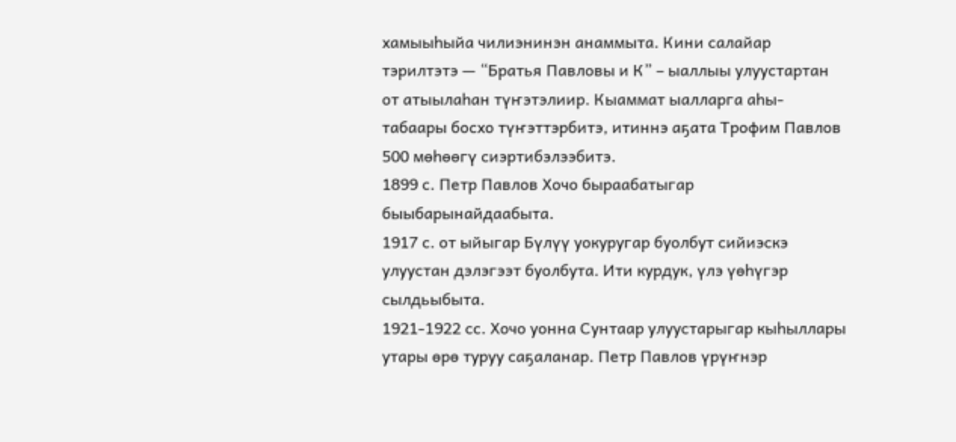хамыыһыйа чилиэнинэн анаммыта. Кини салайар тэрилтэтэ — “Братья Павловы и К” – ыаллыы улуустартан от атыылаһан түҥэтэлиир. Кыаммат ыалларга аһы-табаары босхо түҥэттэрбитэ, итиннэ аҕата Трофим Павлов 500 мөһөөгү сиэртибэлээбитэ.
1899 с. Петр Павлов Хочо быраабатыгар быыбарынайдаабыта.
1917 с. от ыйыгар Бүлүү уокуругар буолбут сийиэскэ улуустан дэлэгээт буолбута. Ити курдук, үлэ үөһүгэр сылдьыбыта.
1921-1922 сс. Хочо уонна Сунтаар улуустарыгар кыһыллары утары өрө туруу саҕаланар. Петр Павлов үрүҥнэр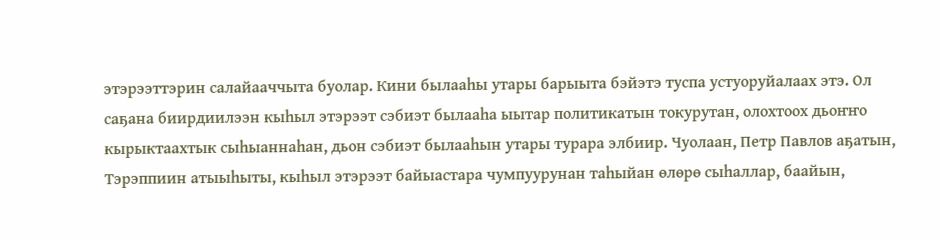этэрээттэрин салайааччыта буолар. Кини былааһы утары барыыта бэйэтэ туспа устуоруйалаах этэ. Ол саҕана биирдиилээн кыһыл этэрээт сэбиэт былааһа ыытар политикатын токурутан, олохтоох дьоҥҥо кырыктаахтык сыһыаннаһан, дьон сэбиэт былааһын утары турара элбиир. Чуолаан, Петр Павлов аҕатын, Тэрэппиин атыыһыты, кыһыл этэрээт байыастара чумпуурунан таһыйан өлөрө сыһаллар, баайын,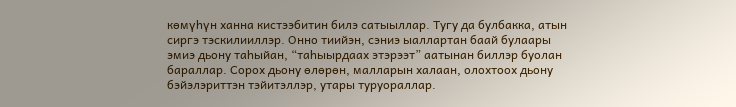көмүһүн ханна кистээбитин билэ сатыыллар. Тугу да булбакка, атын сиргэ тэскилииллэр. Онно тиийэн, сэниэ ыаллартан баай булаары эмиэ дьону таһыйан, “таһыырдаах этэрээт” аатынан биллэр буолан бараллар. Сорох дьону өлөрөн, малларын халаан, олохтоох дьону бэйэлэриттэн тэйитэллэр, утары туруораллар.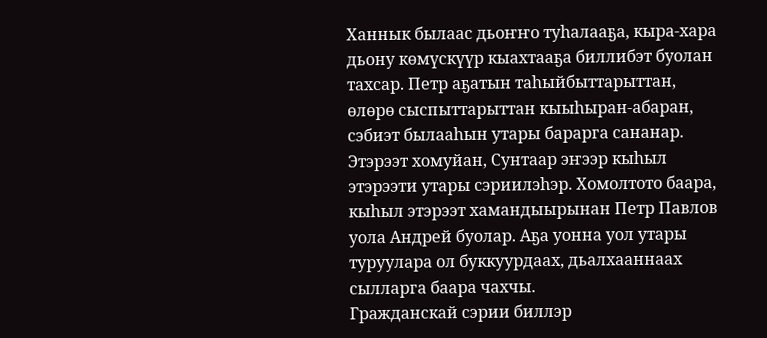Ханнык былаас дьоҥҥо туһалааҕа, кыра-хара дьону көмүскүүр кыахтааҕа биллибэт буолан тахсар. Петр аҕатын таһыйбыттарыттан, өлөрө сыспыттарыттан кыыһыран-абаран, сэбиэт былааһын утары барарга сананар. Этэрээт хомуйан, Сунтаар эҥээр кыһыл этэрээти утары сэриилэһэр. Хомолтото баара, кыһыл этэрээт хамандыырынан Петр Павлов уола Андрей буолар. Аҕа уонна уол утары туруулара ол буккуурдаах, дьалхааннаах сылларга баара чахчы.
Гражданскай сэрии биллэр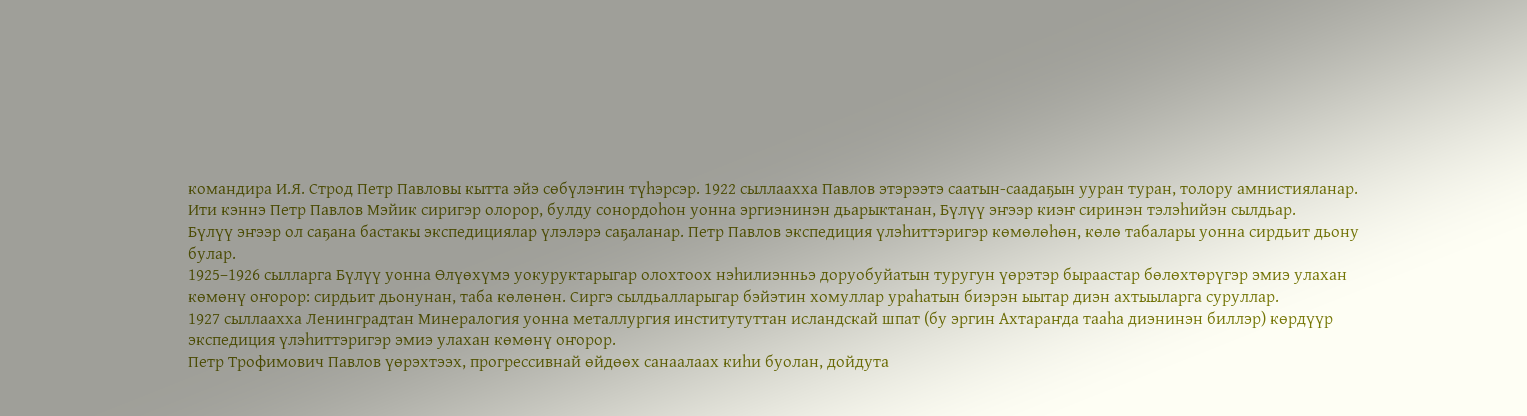командира И.Я. Строд Петр Павловы кытта эйэ сөбүлэҥин түһэрсэр. 1922 сыллаахха Павлов этэрээтэ саатын-саадаҕын ууран туран, толору амнистияланар. Ити кэннэ Петр Павлов Мэйик сиригэр олорор, булду сонордоһон уонна эргиэнинэн дьарыктанан, Бүлүү эҥээр киэҥ сиринэн тэлэһийэн сылдьар.
Бүлүү эҥээр ол саҕана бастакы экспедициялар үлэлэрэ саҕаланар. Петр Павлов экспедиция үлэһиттэригэр көмөлөһөн, көлө табалары уонна сирдьит дьону булар.
1925–1926 сылларга Бүлүү уонна Өлүөхүмэ уокуруктарыгар олохтоох нэһилиэнньэ доруобуйатын туругун үөрэтэр быраастар бөлөхтөрүгэр эмиэ улахан көмөнү оҥорор: сирдьит дьонунан, таба көлөнөн. Сиргэ сылдьалларыгар бэйэтин хомуллар ураһатын биэрэн ыытар диэн ахтыыларга суруллар.
1927 сыллаахха Ленинградтан Минералогия уонна металлургия институтуттан исландскай шпат (бу эргин Ахтараҥда тааһа диэнинэн биллэр) көрдүүр экспедиция үлэһиттэригэр эмиэ улахан көмөнү оҥорор.
Петр Трофимович Павлов үөрэхтээх, прогрессивнай өйдөөх санаалаах киһи буолан, дойдута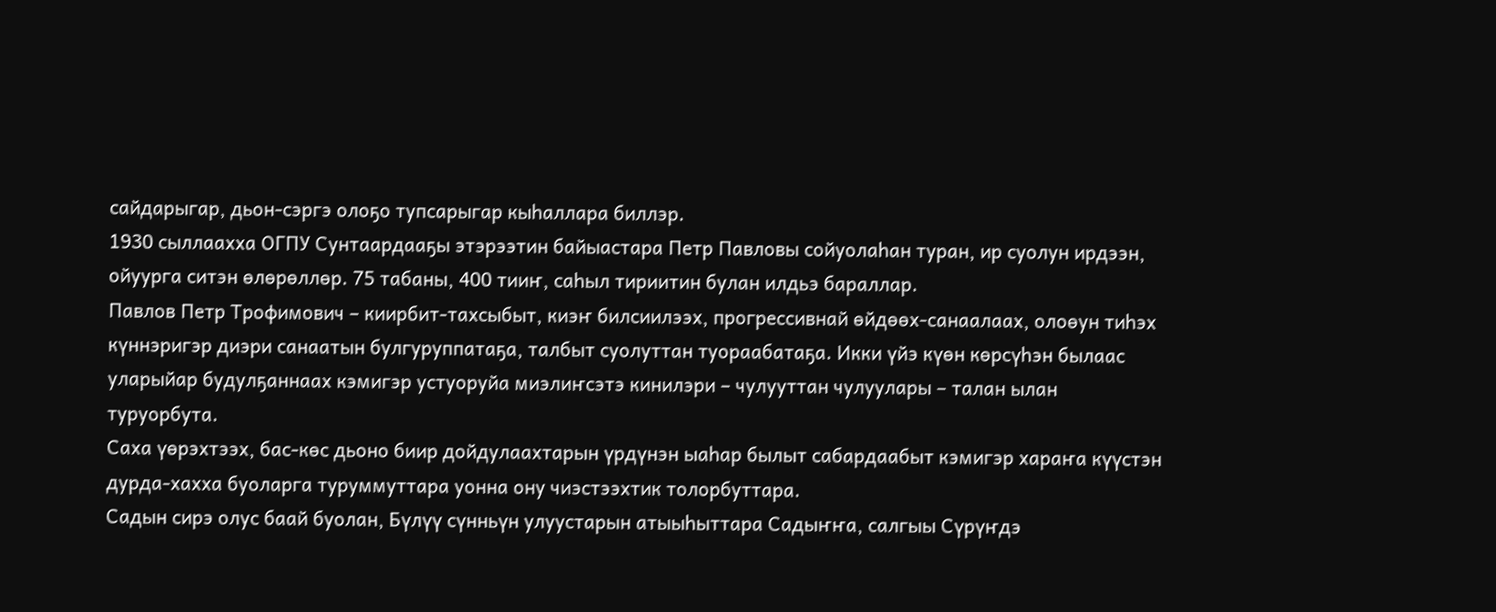сайдарыгар, дьон-сэргэ олоҕо тупсарыгар кыһаллара биллэр.
1930 сыллаахха ОГПУ Сунтаардааҕы этэрээтин байыастара Петр Павловы сойуолаһан туран, ир суолун ирдээн, ойуурга ситэн өлөрөллөр. 75 табаны, 400 тииҥ, саһыл тириитин булан илдьэ бараллар.
Павлов Петр Трофимович – киирбит-тахсыбыт, киэҥ билсиилээх, прогрессивнай өйдөөх-санаалаах, олоөун тиһэх күннэригэр диэри санаатын булгуруппатаҕа, талбыт суолуттан туораабатаҕа. Икки үйэ күөн көрсүһэн былаас уларыйар будулҕаннаах кэмигэр устуоруйа миэлиҥсэтэ кинилэри – чулууттан чулуулары – талан ылан туруорбута.
Саха үөрэхтээх, бас-көс дьоно биир дойдулаахтарын үрдүнэн ыаһар былыт сабардаабыт кэмигэр хараҥа күүстэн дурда-хахха буоларга туруммуттара уонна ону чиэстээхтик толорбуттара.
Садын сирэ олус баай буолан, Бүлүү сүнньүн улуустарын атыыһыттара Садыҥҥа, салгыы Сүрүҥдэ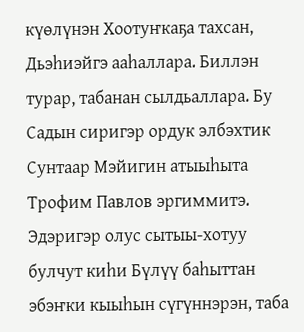күөлүнэн Хоотуҥкаҕа тахсан, Дьэһиэйгэ ааһаллара. Биллэн турар, табанан сылдьаллара. Бу Садын сиригэр ордук элбэхтик Сунтаар Мэйигин атыыһыта Трофим Павлов эргиммитэ. Эдэригэр олус сытыы-хотуу булчут киһи Бүлүү баһыттан эбэҥки кыыһын сүгүннэрэн, таба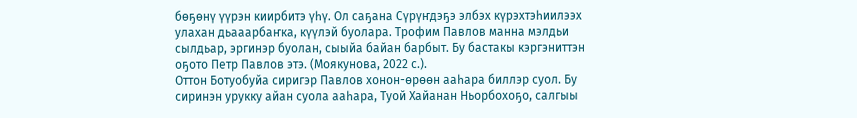бөҕөнү үүрэн киирбитэ үһү. Ол саҕана Сүрүҥдэҕэ элбэх күрэхтэһиилээх улахан дьааарбаҥка, күүлэй буолара. Трофим Павлов манна мэлдьи сылдьар, эргинэр буолан, сыыйа байан барбыт. Бу бастакы кэргэниттэн оҕото Петр Павлов этэ. (Моякунова, 2022 с.).
Оттон Ботуобуйа сиригэр Павлов хонон-өрөөн ааһара биллэр суол. Бу сиринэн урукку айан суола ааһара, Туой Хайанан Ньорбохоҕо, салгыы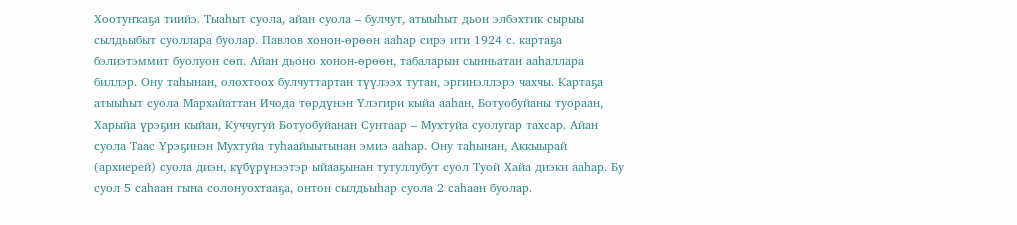Хоотуҥкаҕа тиийэ. Тыаһыт суола, айан суола – булчут, атыыһыт дьон элбэхтик сырыы сылдьыбыт суоллара буолар. Павлов хонон-өрөөн ааһар сирэ ити 1924 с. картаҕа бэлиэтэммит буолуон сөп. Айан дьоно хонон-өрөөн, табаларын сынньатан ааһаллара биллэр. Ону таһынан, олохтоох булчуттартан түүлээх тутан, эргинэллэрэ чахчы. Картаҕа атыыһыт суола Мархайаттан Ичода төрдүнэн Үлэгири кыйа ааһан, Ботуобуйаны туораан, Харыйа үрэҕин кыйан, Куччугуй Ботуобуйанан Сунтаар – Мухтуйа суолугар тахсар. Айан суола Таас Үрэҕинэн Мухтуйа туһаайыытынан эмиэ ааһар. Ону таһынан, Аккыырай (архиерей) суола диэн, күбүрүнээтэр ыйааҕынан тутуллубут суол Туой Хайа диэки ааһар. Бу суол 5 саһаан гына солонуохтааҕа, онтон сылдьыһар суола 2 саһаан буолар.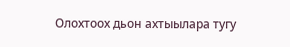Олохтоох дьон ахтыылара тугу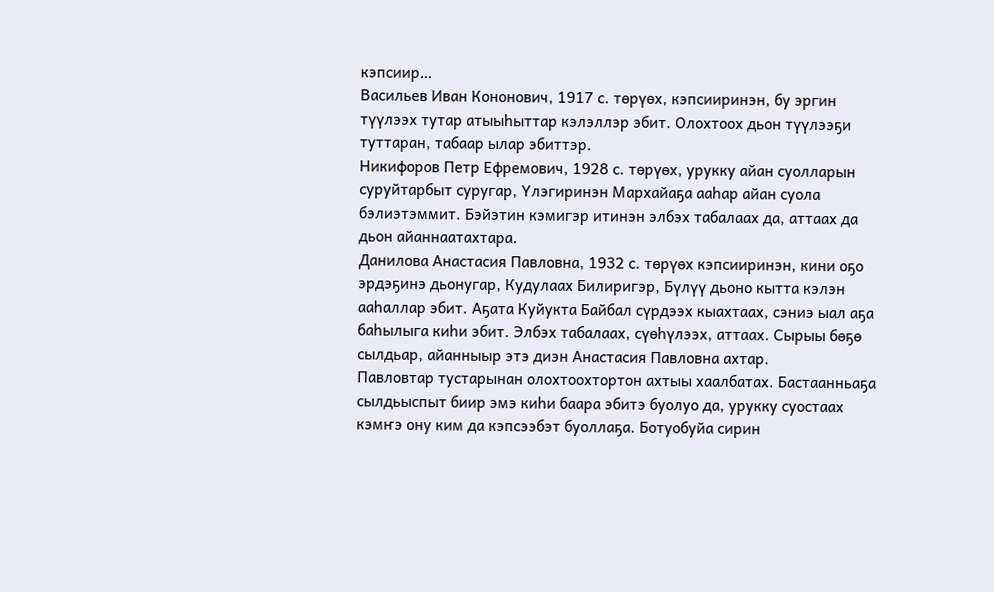кэпсиир…
Васильев Иван Кононович, 1917 с. төрүөх, кэпсииринэн, бу эргин түүлээх тутар атыыһыттар кэлэллэр эбит. Олохтоох дьон түүлээҕи туттаран, табаар ылар эбиттэр.
Никифоров Петр Ефремович, 1928 с. төрүөх, урукку айан суолларын суруйтарбыт суругар, Үлэгиринэн Мархайаҕа ааһар айан суола бэлиэтэммит. Бэйэтин кэмигэр итинэн элбэх табалаах да, аттаах да дьон айаннаатахтара.
Данилова Анастасия Павловна, 1932 с. төрүөх кэпсииринэн, кини оҕо эрдэҕинэ дьонугар, Кудулаах Билиригэр, Бүлүү дьоно кытта кэлэн ааһаллар эбит. Аҕата Куйукта Байбал сүрдээх кыахтаах, сэниэ ыал аҕа баһылыга киһи эбит. Элбэх табалаах, сүөһүлээх, аттаах. Сырыы бөҕө сылдьар, айанныыр этэ диэн Анастасия Павловна ахтар.
Павловтар тустарынан олохтоохтортон ахтыы хаалбатах. Бастаанньаҕа сылдьыспыт биир эмэ киһи баара эбитэ буолуо да, урукку суостаах кэмҥэ ону ким да кэпсээбэт буоллаҕа. Ботуобуйа сирин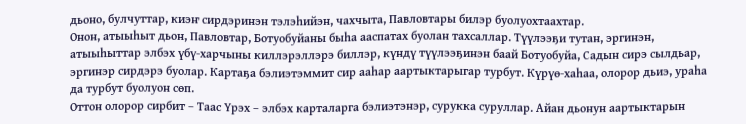дьоно, булчуттар, киэҥ сирдэринэн тэлэһийэн, чахчыта, Павловтары билэр буолуохтаахтар.
Онон, атыыһыт дьон, Павловтар, Ботуобуйаны быһа ааспатах буолан тахсаллар. Түүлээҕи тутан, эргинэн, атыыһыттар элбэх үбү-харчыны киллэрэллэрэ биллэр, күндү түүлээҕинэн баай Ботуобуйа, Садын сирэ сылдьар, эргинэр сирдэрэ буолар. Картаҕа бэлиэтэммит сир ааһар аартыктарыгар турбут. Күрүө-хаһаа, олорор дьиэ, ураһа да турбут буолуон сөп.
Оттон олорор сирбит – Таас Үрэх – элбэх карталарга бэлиэтэнэр, сурукка суруллар. Айан дьонун аартыктарын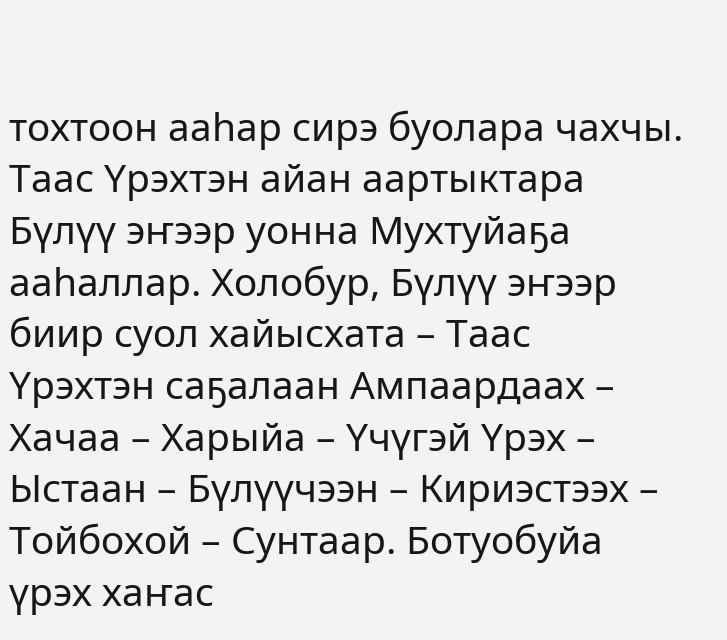тохтоон ааһар сирэ буолара чахчы. Таас Үрэхтэн айан аартыктара Бүлүү эҥээр уонна Мухтуйаҕа ааһаллар. Холобур, Бүлүү эҥээр биир суол хайысхата – Таас Үрэхтэн саҕалаан Ампаардаах – Хачаа – Харыйа – Үчүгэй Үрэх – Ыстаан – Бүлүүчээн – Кириэстээх – Тойбохой – Сунтаар. Ботуобуйа үрэх хаҥас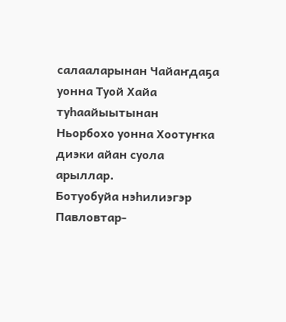салааларынан Чайаҥдаҕа уонна Туой Хайа туһаайыытынан Ньорбохо уонна Хоотуҥка диэки айан суола арыллар.
Ботуобуйа нэһилиэгэр Павловтар-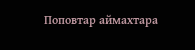Поповтар аймахтара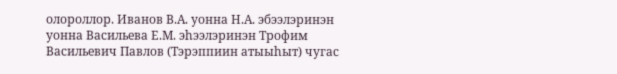олороллор. Иванов В.А. уонна Н.А. эбээлэринэн уонна Васильева Е.М. эһээлэринэн Трофим Васильевич Павлов (Тэрэппиин атыыһыт) чугас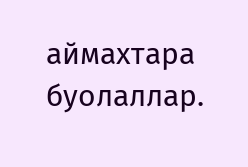аймахтара буолаллар.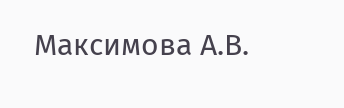Максимова А.В.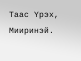Таас Үрэх, Мииринэй.